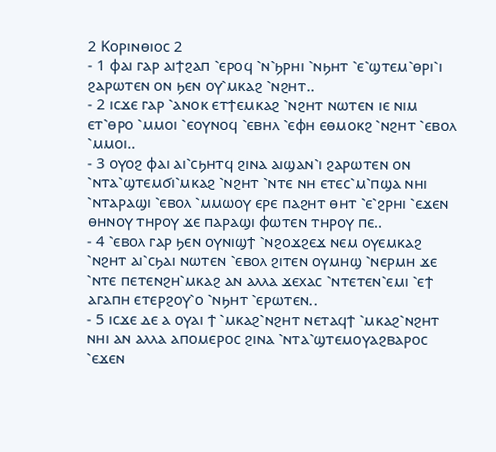2 Ⲕⲟⲣⲓⲛⲑⲓⲟⲥ 2
- 1 ⲫⲁⲓ ⲅⲁⲣ ⲁⲓϯϩⲁⲡ ⳿ⲉⲣⲟϥ ⳿ⲛ⳿ϧⲣⲏⲓ ⳿ⲛϧⲏⲧ ⳿ⲉ⳿ϣⲧⲉⲙ⳿ⲑⲣⲓ⳿ⲓ ϩⲁⲣⲱⲧⲉⲛ ⲟⲛ ϧⲉⲛ ⲟⲩ⳿ⲙⲕⲁϩ ⳿ⲛϩⲏⲧ..
- 2 ⲓⲥϫⲉ ⲅⲁⲣ ⳿ⲁⲛⲟⲕ ⲉⲧϯⲉⲙⲕⲁϩ ⳿ⲛϩⲏⲧ ⲛⲱⲧⲉⲛ ⲓⲉ ⲛⲓⲙ ⲉⲧ⳿ⲑⲣⲟ ⳿ⲙⲙⲟⲓ ⳿ⲉⲟⲩⲛⲟϥ ⳿ⲉⲃⲏⲗ ⳿ⲉⲫⲏ ⲉⲑⲙⲟⲕϩ ⳿ⲛϩⲏⲧ ⳿ⲉⲃⲟⲗ ⳿ⲙⲙⲟⲓ..
- 3 ⲟⲩⲟϩ ⲫⲁⲓ ⲁⲓ⳿ⲥϧⲏⲧϥ ϩⲓⲛⲁ ⲁⲓϣⲁⲛ⳿ⲓ ϩⲁⲣⲱⲧⲉⲛ ⲟⲛ ⳿ⲛⲧⲁ⳿ϣⲧⲉⲙϭⲓ⳿ⲙⲕⲁϩ ⳿ⲛϩⲏⲧ ⳿ⲛⲧⲉ ⲛⲏ ⲉⲧⲉⲥ⳿ⲙ⳿ⲡϣⲁ ⲛⲏⲓ ⳿ⲛⲧⲁⲣⲁϣⲓ ⳿ⲉⲃⲟⲗ ⳿ⲙⲙⲱⲟⲩ ⲉⲣⲉ ⲡⲁϩⲏⲧ ⲑⲏⲧ ⳿ⲉ⳿ϩⲣⲏⲓ ⳿ⲉϫⲉⲛ ⲑⲏⲛⲟⲩ ⲧⲏⲣⲟⲩ ϫⲉ ⲡⲁⲣⲁϣⲓ ⲫⲱⲧⲉⲛ ⲧⲏⲣⲟⲩ ⲡⲉ..
- 4 ⳿ⲉⲃⲟⲗ ⲅⲁⲣ ϧⲉⲛ ⲟⲩⲛⲓϣϯ ⳿ⲛϩⲟϫϩⲉϫ ⲛⲉⲙ ⲟⲩⲉⲙⲕⲁϩ ⳿ⲛϩⲏⲧ ⲁⲓ⳿ⲥϧⲁⲓ ⲛⲱⲧⲉⲛ ⳿ⲉⲃⲟⲗ ϩⲓⲧⲉⲛ ⲟⲩⲙⲏϣ ⳿ⲛⲉⲣⲙⲏ ϫⲉ ⳿ⲛⲧⲉ ⲡⲉⲧⲉⲛϩⲏ⳿ⲙⲕⲁϩ ⲁⲛ ⲁⲗⲗⲁ ϫⲉⲭⲁⲥ ⳿ⲛⲧⲉⲧⲉⲛ⳿ⲉⲙⲓ ⳿ⲉϯ ⲁⲅⲁⲡⲏ ⲉⲧⲉⲣϩⲟⲩ⳿ⲟ ⳿ⲛϧⲏⲧ ⳿ⲉⲣⲱⲧⲉⲛ..
- 5 ⲓⲥϫⲉ ⲇⲉ ⲁ ⲟⲩⲁⲓ ϯ ⳿ⲙⲕⲁϩ⳿ⲛϩⲏⲧ ⲛⲉⲧⲁϥϯ ⳿ⲙⲕⲁϩ⳿ⲛϩⲏⲧ ⲛⲏⲓ ⲁⲛ ⲁⲗⲗⲁ ⲁⲡⲟⲙⲉⲣⲟⲥ ϩⲓⲛⲁ ⳿ⲛⲧⲁ⳿ϣⲧⲉⲙⲟⲩⲁϩⲃⲁⲣⲟⲥ ⳿ⲉϫⲉⲛ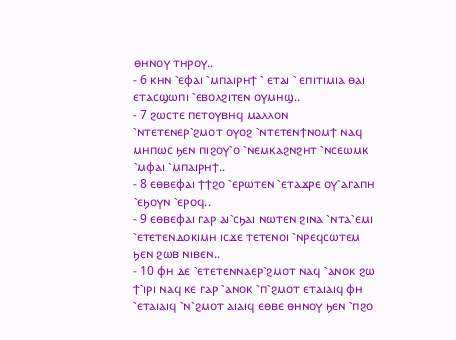ⲑⲏⲛⲟⲩ ⲧⲏⲣⲟⲩ..
- 6 ⲕⲏⲛ ⳿ⲉⲫⲁⲓ ⳿ⲙⲡⲁⲓⲣⲏϯ ⳿ ⲉⲧⲁⲓ ⳿ ⲉⲡⲓⲧⲓⲙⲓⲁ ⲑⲁⲓ ⲉⲧⲁⲥϣⲱⲡⲓ ⳿ⲉⲃⲟⲗϩⲓⲧⲉⲛ ⲟⲩⲙⲏϣ..
- 7 ϩⲱⲥⲧⲉ ⲡⲉⲧⲟⲩⲃⲏϥ ⲙⲁⲗⲗⲟⲛ ⳿ⲛⲧⲉⲧⲉⲛⲉⲣ⳿ϩⲙⲟⲧ ⲟⲩⲟϩ ⳿ⲛⲧⲉⲧⲉⲛϯⲛⲟⲙϯ ⲛⲁϥ ⲙⲏⲡⲱⲥ ϧⲉⲛ ⲡⲓϩⲟⲩ⳿ⲟ ⳿ⲛⲉⲙⲕⲁϩⲛϩⲏⲧ ⳿ⲛⲥⲉⲱⲙⲕ ⳿ⲙⲫⲁⲓ ⳿ⲙⲡⲁⲓⲣⲏϯ..
- 8 ⲉⲑⲃⲉⲫⲁⲓ ϯϯϩⲟ ⳿ⲉⲣⲱⲧⲉⲛ ⳿ⲉⲧⲁϫⲣⲉ ⲟⲩ⳿ⲁⲅⲁⲡⲏ ⳿ⲉϧⲟⲩⲛ ⳿ⲉⲣⲟϥ..
- 9 ⲉⲑⲃⲉⲫⲁⲓ ⲅⲁⲣ ⲁⲓ⳿ⲥϧⲁⲓ ⲛⲱⲧⲉⲛ ϩⲓⲛⲁ ⳿ⲛⲧⲁ⳿ⲉⲙⲓ ⳿ⲉⲧⲉⲧⲉⲛⲇⲟⲕⲓⲙⲏ ⲓⲥϫⲉ ⲧⲉⲧⲉⲛⲟⲓ ⳿ⲛⲣⲉϥⲥⲱⲧⲉⲙ ϧⲉⲛ ϩⲱⲃ ⲛⲓⲃⲉⲛ..
- 10 ⲫⲏ ⲇⲉ ⳿ⲉⲧⲉⲧⲉⲛⲛⲁⲉⲣ⳿ϩⲙⲟⲧ ⲛⲁϥ ⳿ⲁⲛⲟⲕ ϩⲱ ϯ⳿ⲓⲣⲓ ⲛⲁϥ ⲕⲉ ⲅⲁⲣ ⳿ⲁⲛⲟⲕ ⳿ⲡ⳿ϩⲙⲟⲧ ⲉⲧⲁⲓⲁⲓϥ ⲫⲏ ⳿ⲉⲧⲁⲓⲁⲓϥ ⳿ⲛ⳿ϩⲙⲟⲧ ⲁⲓⲁⲓϥ ⲉⲑⲃⲉ ⲑⲏⲛⲟⲩ ϧⲉⲛ ⳿ⲡϩⲟ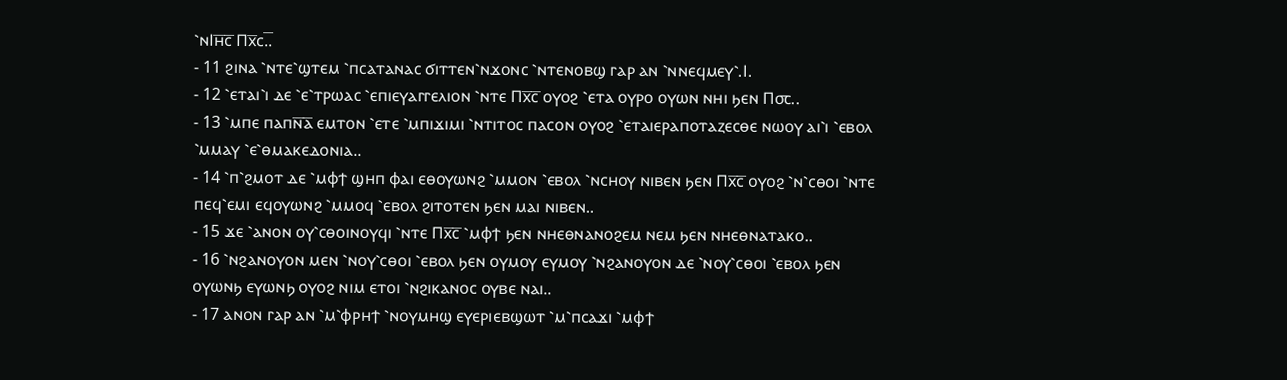⳿ⲛⲒⲏ̅ⲥ̅ Ⲡⲭ̅ⲥ.̅.
- 11 ϩⲓⲛⲁ ⳿ⲛⲧⲉ⳿ϣⲧⲉⲙ ⳿ⲡⲥⲁⲧⲁⲛⲁⲥ ϭⲓⲧⲧⲉⲛ⳿ⲛϫⲟⲛⲥ ⳿ⲛⲧⲉⲛⲟⲃϣ ⲅⲁⲣ ⲁⲛ ⳿ⲛⲛⲉϥⲙⲉⲩ⳿.Ⲓ.
- 12 ⳿ⲉⲧⲁⲓ⳿ⲓ ⲇⲉ ⳿ⲉ⳿ⲧⲣⲱⲁⲥ ⳿ⲉⲡⲓⲉⲩⲁⲅⲅⲉⲗⲓⲟⲛ ⳿ⲛⲧⲉ Ⲡⲭ̅ⲥ̅ ⲟⲩⲟϩ ⳿ⲉⲧⲁ ⲟⲩⲣⲟ ⲟⲩⲱⲛ ⲛⲏⲓ ϧⲉⲛ Ⲡ⳪..
- 13 ⳿ⲙⲡⲉ ⲡⲁⲡⲛ̅ⲁ̅ ⲉⲙⲧⲟⲛ ⳿ⲉⲧⲉ ⳿ⲙⲡⲓϫⲓⲙⲓ ⳿ⲛⲧⲓⲧⲟⲥ ⲡⲁⲥⲟⲛ ⲟⲩⲟϩ ⳿ⲉⲧⲁⲓⲉⲣⲁⲡⲟⲧⲁⲍⲉⲥⲑⲉ ⲛⲱⲟⲩ ⲁⲓ⳿ⲓ ⳿ⲉⲃⲟⲗ ⳿ⲙⲙⲁⲩ ⳿ⲉ⳿ⲑⲙⲁⲕⲉⲇⲟⲛⲓⲁ..
- 14 ⳿ⲡ⳿ϩⲙⲟⲧ ⲇⲉ ⳿ⲙⲫϯ ϣⲏⲡ ⲫⲁⲓ ⲉⲑⲟⲩⲱⲛϩ ⳿ⲙⲙⲟⲛ ⳿ⲉⲃⲟⲗ ⳿ⲛⲥⲏⲟⲩ ⲛⲓⲃⲉⲛ ϧⲉⲛ Ⲡⲭ̅ⲥ̅ ⲟⲩⲟϩ ⳿ⲛ⳿ⲥⲑⲟⲓ ⳿ⲛⲧⲉ ⲡⲉϥ⳿ⲉⲙⲓ ⲉϥⲟⲩⲱⲛϩ ⳿ⲙⲙⲟϥ ⳿ⲉⲃⲟⲗ ϩⲓⲧⲟⲧⲉⲛ ϧⲉⲛ ⲙⲁⲓ ⲛⲓⲃⲉⲛ..
- 15 ϫⲉ ⳿ⲁⲛⲟⲛ ⲟⲩ⳿ⲥⲑⲟⲓⲛⲟⲩϥⲓ ⳿ⲛⲧⲉ Ⲡⲭ̅ⲥ̅ ⳿ⲙⲫϯ ϧⲉⲛ ⲛⲏⲉⲑⲛⲁⲛⲟϩⲉⲙ ⲛⲉⲙ ϧⲉⲛ ⲛⲏⲉⲑⲛⲁⲧⲁⲕⲟ..
- 16 ⳿ⲛϩⲁⲛⲟⲩⲟⲛ ⲙⲉⲛ ⳿ⲛⲟⲩ⳿ⲥⲑⲟⲓ ⳿ⲉⲃⲟⲗ ϧⲉⲛ ⲟⲩⲙⲟⲩ ⲉⲩⲙⲟⲩ ⳿ⲛϩⲁⲛⲟⲩⲟⲛ ⲇⲉ ⳿ⲛⲟⲩ⳿ⲥⲑⲟⲓ ⳿ⲉⲃⲟⲗ ϧⲉⲛ ⲟⲩⲱⲛϧ ⲉⲩⲱⲛϧ ⲟⲩⲟϩ ⲛⲓⲙ ⲉⲧⲟⲓ ⳿ⲛϩⲓⲕⲁⲛⲟⲥ ⲟⲩⲃⲉ ⲛⲁⲓ..
- 17 ⲁⲛⲟⲛ ⲅⲁⲣ ⲁⲛ ⳿ⲙ⳿ⲫⲣⲏϯ ⳿ⲛⲟⲩⲙⲏϣ ⲉⲩⲉⲣⲓⲉⲃϣⲱⲧ ⳿ⲙ⳿ⲡⲥⲁϫⲓ ⳿ⲙⲫϯ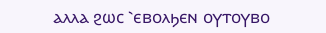ⲁⲗⲗⲁ ϩⲱⲥ ⳿ⲉⲃⲟⲗϧⲉⲛ ⲟⲩⲧⲟⲩⲃⲟ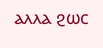ⲁⲗⲗⲁ ϩⲱⲥ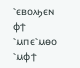⳿ⲉⲃⲟⲗϧⲉⲛ ⲫϯ ⳿ⲙⲡⲉ⳿ⲙⲑⲟ ⳿ⲙⲫϯ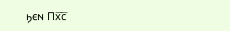ϧⲉⲛ Ⲡⲭ̅ⲥ̅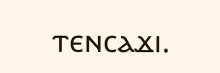ⲧⲉⲛⲥⲁϫⲓ.